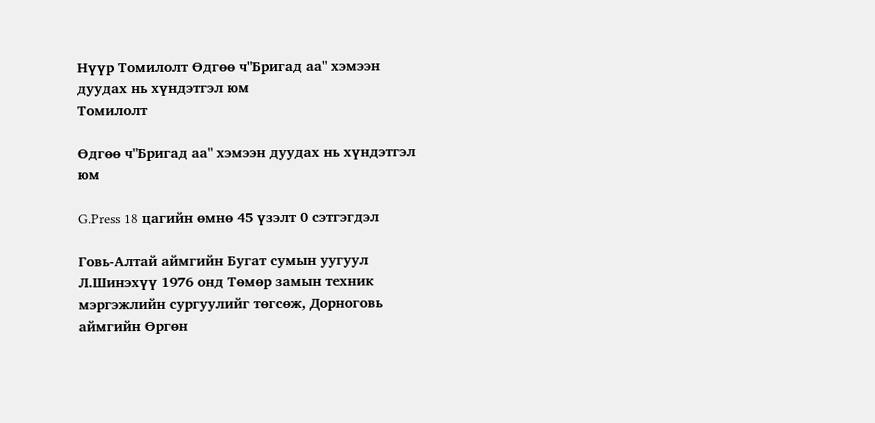Нүүр Томилолт Өдгөө ч"Бригад аа" хэмээн дуудах нь хүндэтгэл юм
Томилолт

Өдгөө ч"Бригад аа" хэмээн дуудах нь хүндэтгэл юм

G.Press 18 цагийн өмнө 45 үзэлт 0 сэтгэгдэл

Говь-Алтай аймгийн Бугат сумын уугуул Л.Шинэхүү 1976 онд Төмөр замын техник мэргэжлийн сургуулийг төгсөж, Дорноговь аймгийн Өргөн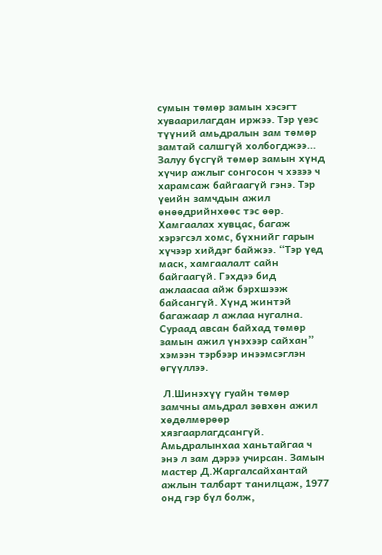сумын төмөр замын хэсэгт хуваарилагдан иржээ. Тэр үеэс түүний амьдралын зам төмөр замтай салшгүй холбогджээ... Залуу бүсгүй төмөр замын хүнд хүчир ажлыг сонгосон ч хэзээ ч харамсаж байгаагүй гэнэ. Тэр үеийн замчдын ажил өнөөдрийнхөөс тэс өөр. Хамгаалах хувцас, багаж хэрэгсэл хомс, бүхнийг гарын хүчээр хийдэг байжээ. “Тэр үед маск, хамгаалалт сайн байгаагүй. Гэхдээ бид ажлаасаа айж бэрхшээж байсангүй. Хүнд жинтэй багажаар л ажлаа нугална. Сураад авсан байхад төмөр замын ажил үнэхээр сайхан” хэмээн тэрбээр инээмсэглэн өгүүллээ.

 Л.Шинэхүү гуайн төмөр замчны амьдрал зөвхөн ажил хөдөлмөрөөр хязгаарлагдсангүй. Амьдралынхаа ханьтайгаа ч энэ л зам дэрээ учирсан. Замын мастер Д.Жаргалсайхантай ажлын талбарт танилцаж, 1977 онд гэр бүл болж,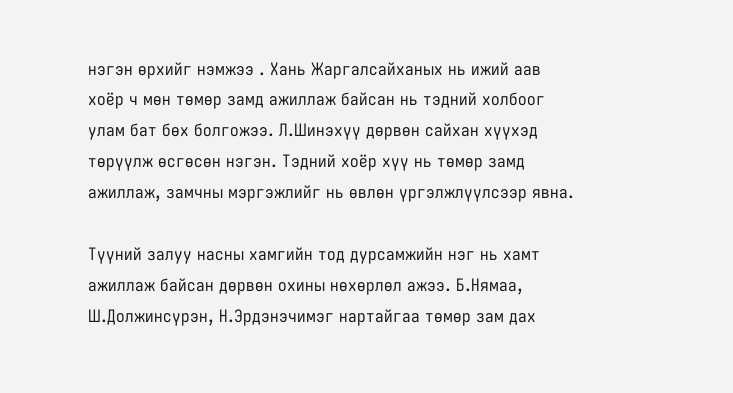нэгэн өрхийг нэмжээ . Хань Жаргалсайханых нь ижий аав хоёр ч мөн төмөр замд ажиллаж байсан нь тэдний холбоог улам бат бөх болгожээ. Л.Шинэхүү дөрвөн сайхан хүүхэд төрүүлж өсгөсөн нэгэн. Тэдний хоёр хүү нь төмөр замд ажиллаж, замчны мэргэжлийг нь өвлөн үргэлжлүүлсээр явна.

Түүний залуу насны хамгийн тод дурсамжийн нэг нь хамт ажиллаж байсан дөрвөн охины нөхөрлөл ажээ. Б.Нямаа, Ш.Должинсүрэн, Н.Эрдэнэчимэг нартайгаа төмөр зам дах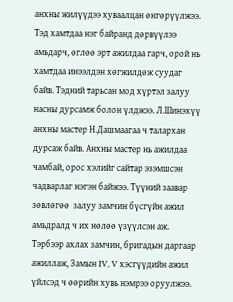анхны жилүүдээ хуваалцан өнгөрүүлжээ. Тэд хамтдаа нэг байранд дөрвүүлээ амьдарч, өглөө эрт ажилдаа гарч, орой нь хамтдаа инээлдэн хөгжилдөж суудаг байв. Тэдний тарьсан мод хүртэл залуу насны дурсамж болон үлджээ. Л.Шинэхүү анхны мастер Н.Дашмаагаа ч талархан дурсаж байв. Анхны мастер нь ажилдаа чамбай, орос хэлийг сайтар эзэмшсэн чадварлаг нэгэн байжээ. Түүний заавар зөвлөгөө  залуу замчин бүсгүйн ажил амьдралд ч их нөлөө үзүүлсэн аж. Тэрбээр ахлах замчин, бригадын даргаар ажиллаж, Замын IV, V хэсгүүдийн ажил үйлсэд ч өөрийн хувь нэмрээ оруулжээ.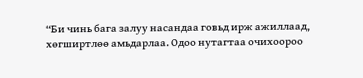“Би чинь бага залуу насандаа говьд ирж ажиллаад, хөгширтлөө амьдарлаа. Одоо нутагтаа очихоороо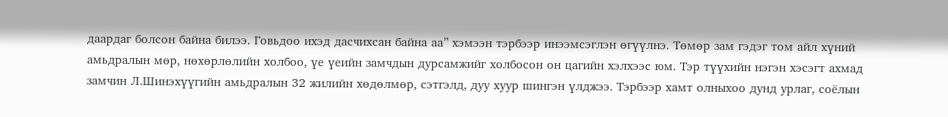даардаг болсон байна билээ. Говьдоо ихэд дасчихсан байна аа” хэмээн тэрбээр инээмсэглэн өгүүлнэ. Төмөр зам гэдэг том айл хүний амьдралын мөр, нөхөрлөлийн холбоо, үе үеийн замчдын дурсамжийг холбосон он цагийн хэлхээс юм. Тэр түүхийн нэгэн хэсэгт ахмад замчин Л.Шинэхүүгийн амьдралын 32 жилийн хөдөлмөр, сэтгэлд, дуу хуур шингэн үлджээ. Тэрбээр хамт олныхоо дунд урлаг, соёлын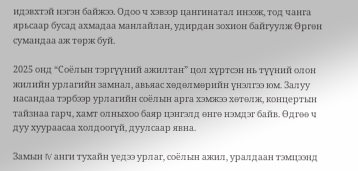идэвхтэй нэгэн байжээ. Одоо ч хэвээр цангинатал инээж, тод чанга ярьсаар бусад ахмадаа манлайлан, удирдан зохион байгуулж Өргөн сумандаа аж төрж буй.

2025 онд “Соёлын тэргүүний ажилтан” цол хүртсэн нь түүний олон жилийн урлагийн замнал, авьяас хөдөлмөрийн үнэлгээ юм. Залуу насандаа тэрбээр урлагийн соёлын арга хэмжээ хөтөлж, концертын тайзнаа гарч, хамт олныхоо баяр цэнгэлд өнгө нэмдэг байв. Өдгөө ч дуу хуураасаа холдоогүй, дуулсаар явна.

Замын IV анги тухайн үедээ урлаг, соёлын ажил, уралдаан тэмцээнд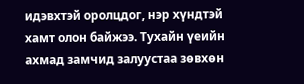идэвхтэй оролцдог, нэр хүндтэй хамт олон байжээ. Тухайн үеийн ахмад замчид залуустаа зөвхөн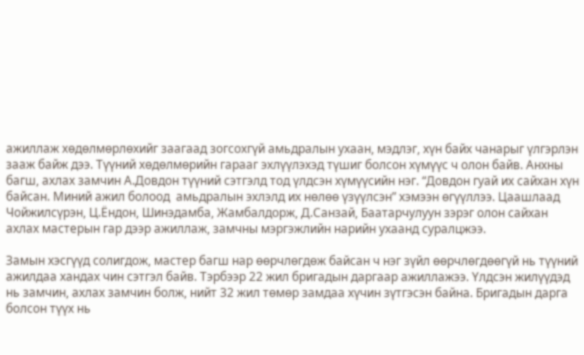ажиллаж хөдөлмөрлөхийг заагаад зогсохгүй амьдралын ухаан, мэдлэг, хүн байх чанарыг үлгэрлэн зааж байж дээ. Түүний хөдөлмөрийн гарааг эхлүүлэхэд түшиг болсон хүмүүс ч олон байв. Анхны багш, ахлах замчин А.Довдон түүний сэтгэлд тод үлдсэн хүмүүсийн нэг. “Довдон гуай их сайхан хүн байсан. Миний ажил болоод  амьдралын эхлэлд их нөлөө үзүүлсэн” хэмээн өгүүллээ. Цаашлаад Чойжилсүрэн, Ц.Ёндон, Шинэдамба, Жамбалдорж, Д.Санзай, Баатарчулуун зэрэг олон сайхан ахлах мастерын гар дээр ажиллаж, замчны мэргэжлийн нарийн ухаанд суралцжээ.

Замын хэсгүүд солигдож, мастер багш нар өөрчлөгдөж байсан ч нэг зүйл өөрчлөгдөөгүй нь түүний ажилдаа хандах чин сэтгэл байв. Тэрбээр 22 жил бригадын даргаар ажиллажээ. Үлдсэн жилүүдэд нь замчин, ахлах замчин болж, нийт 32 жил төмөр замдаа хүчин зүтгэсэн байна. Бригадын дарга болсон түүх нь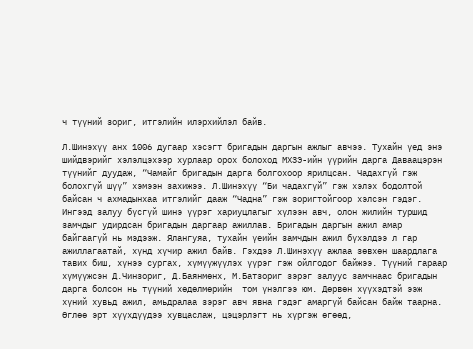ч түүний зориг, итгэлийн илэрхийлэл байв.

Л.Шинэхүү анх 1006 дугаар хэсэгт бригадын даргын ажлыг авчээ. Тухайн үед энэ шийдвэрийг хэлэлцэхээр хурлаар орох болоход МХЗЭ-ийн үүрийн дарга Даваацэрэн түүнийг дуудаж, “Чамайг бригадын дарга болгохоор ярилцсан. Чадахгүй гэж болохгүй шүү” хэмээн захижээ. Л.Шинэхүү “Би чадахгүй” гэж хэлэх бодолтой байсан ч ахмадынхаа итгэлийг дааж “Чадна” гэж зоригтойгоор хэлсэн гэдэг. Ингээд залуу бүсгүй шинэ үүрэг хариуцлагыг хүлээн авч, олон жилийн туршид замчдыг удирдсан бригадын даргаар ажиллав. Бригадын даргын ажил амар байгаагүй нь мэдээж. Ялангуяа, тухайн үеийн замчдын ажил бүхэлдээ л гар ажиллагаатай, хүнд хүчир ажил байв. Гэхдээ Л.Шинэхүү ажлаа зөвхөн шаардлага тавих биш, хүнээ сургах, хүмүүжүүлэх үүрэг гэж ойлгодог байжээ. Түүний гараар хүмүүжсэн Д.Чинзориг, Д.Баянмөнх, М.Батзориг зэрэг залуус замчнаас бригадын дарга болсон нь түүний хөдөлмөрийн  том үнэлгээ юм. Дөрвөн хүүхэдтэй ээж хүний хувьд ажил, амьдралаа зэрэг авч явна гэдэг амаргүй байсан байж таарна. Өглөө эрт хүүхдүүдээ хувцаслаж, цэцэрлэгт нь хүргэж өгөөд,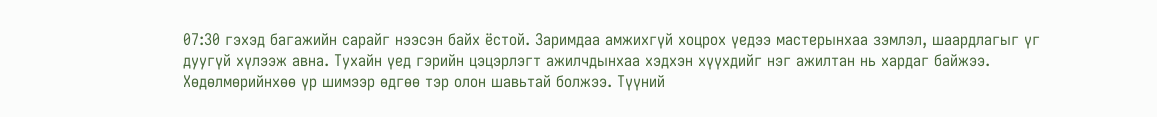07:30 гэхэд багажийн сарайг нээсэн байх ёстой. Заримдаа амжихгүй хоцрох үедээ мастерынхаа зэмлэл, шаардлагыг үг дуугүй хүлээж авна. Тухайн үед гэрийн цэцэрлэгт ажилчдынхаа хэдхэн хүүхдийг нэг ажилтан нь хардаг байжээ. Хөдөлмөрийнхөө үр шимээр өдгөө тэр олон шавьтай болжээ. Түүний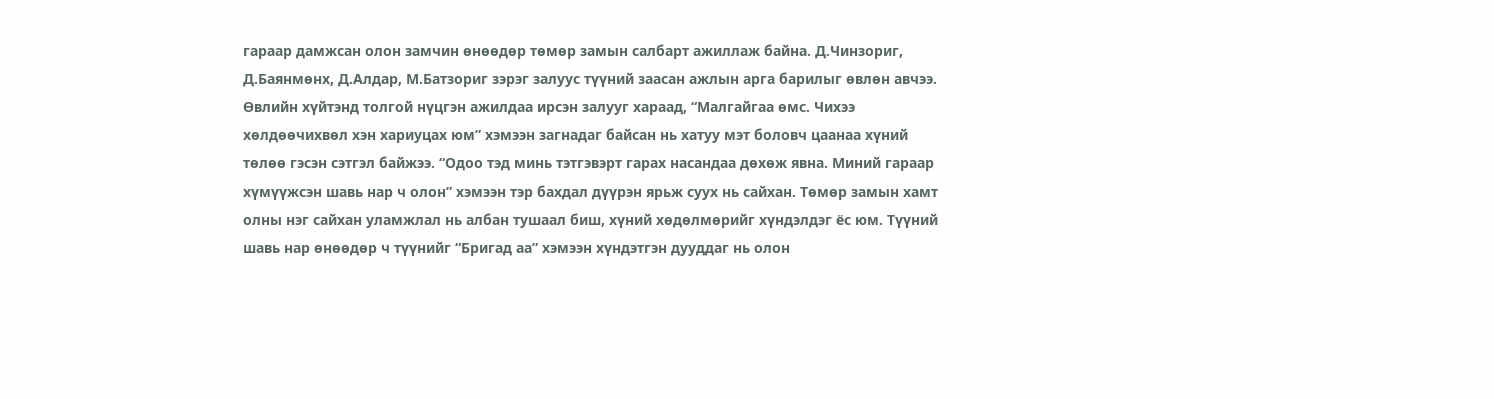гараар дамжсан олон замчин өнөөдөр төмөр замын салбарт ажиллаж байна. Д.Чинзориг, Д.Баянмөнх, Д.Алдар, М.Батзориг зэрэг залуус түүний заасан ажлын арга барилыг өвлөн авчээ. Өвлийн хүйтэнд толгой нүцгэн ажилдаа ирсэн залууг хараад, “Малгайгаа өмс. Чихээ хөлдөөчихвөл хэн хариуцах юм” хэмээн загнадаг байсан нь хатуу мэт боловч цаанаа хүний төлөө гэсэн сэтгэл байжээ. “Одоо тэд минь тэтгэвэрт гарах насандаа дөхөж явна. Миний гараар хүмүүжсэн шавь нар ч олон” хэмээн тэр бахдал дүүрэн ярьж суух нь сайхан. Төмөр замын хамт олны нэг сайхан уламжлал нь албан тушаал биш, хүний хөдөлмөрийг хүндэлдэг ёс юм. Түүний шавь нар өнөөдөр ч түүнийг “Бригад аа” хэмээн хүндэтгэн дууддаг нь олон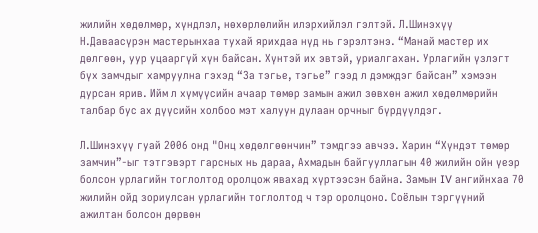жилийн хөдөлмөр, хүндлэл, нөхөрлөлийн илэрхийлэл гэлтэй. Л.Шинэхүү Н.Даваасүрэн мастерынхаа тухай ярихдаа нүд нь гэрэлтэнэ. “Манай мастер их дөлгөөн, уур уцааргүй хүн байсан. Хүнтэй их эвтэй, уриалгахан. Урлагийн үзлэгт бүх замчдыг хамруулна гэхэд “За тэгье, тэгье” гээд л дэмждэг байсан” хэмээн дурсан ярив. Ийм л хүмүүсийн ачаар төмөр замын ажил зөвхөн ажил хөдөлмөрийн талбар бус ах дүүсийн холбоо мэт халуун дулаан орчныг бүрдүүлдэг.

Л.Шинэхүү гуай 2006 онд "Онц хөдөлгөөнчин” тэмдгээ авчээ. Харин “Хүндэт төмөр замчин”-ыг тэтгэвэрт гарсных нь дараа, Ахмадын байгууллагын 40 жилийн ойн үеэр болсон урлагийн тоглолтод оролцож явахад хүртээсэн байна. Замын IV ангийнхаа 70 жилийн ойд зориулсан урлагийн тоглолтод ч тэр оролцоно. Соёлын тэргүүний ажилтан болсон дөрвөн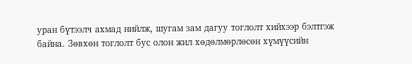уран бүтээлч ахмад нийлж, шугам зам дагуу тоглолт хийхээр бэлтгэж байна. Зөвхөн тоглолт бус олон жил хөдөлмөрлөсөн хүмүүсийн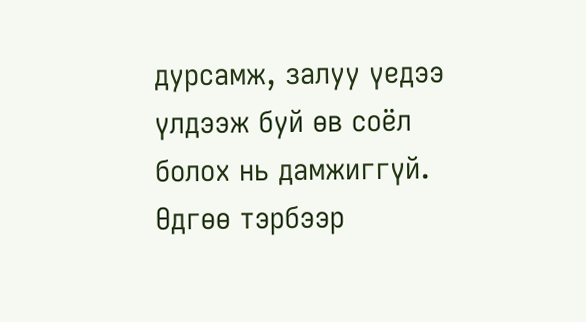дурсамж, залуу үедээ үлдээж буй өв соёл болох нь дамжиггүй. Өдгөө тэрбээр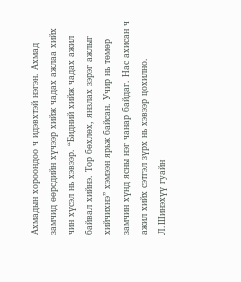Ахмадын хороондоо ч идэвхтэй нэгэн. Ахмад замчид өөрсдийн хүчээр хийж чадах ажлаа хийх чин хүсэл нь хэвээр. “Бидний хийж чадах ажил байвал хийнэ. Тор бөхлөх, янзлах зэрэг ажлыг хийчихнэ” хэмээн ярьж байсан. Учир нь төмөр замчин хүнд ясны нэг чанар байдаг. Нас ахисан ч ажил хийх сэтгэл зүрх нь хэвээр цохилно. Л.Шинэхүү гуайн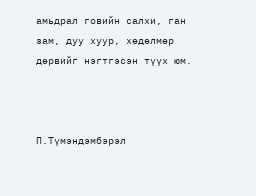амьдрал говийн салхи, ган зам, дуу хуур, хөдөлмөр дөрвийг нэгтгэсэн түүх юм.



П.Түмэндэмбэрэл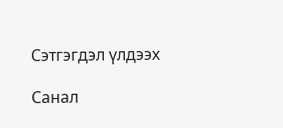Сэтгэгдэл үлдээх

Санал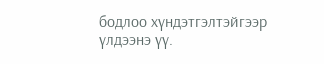бодлоо хүндэтгэлтэйгээр үлдээнэ үү.